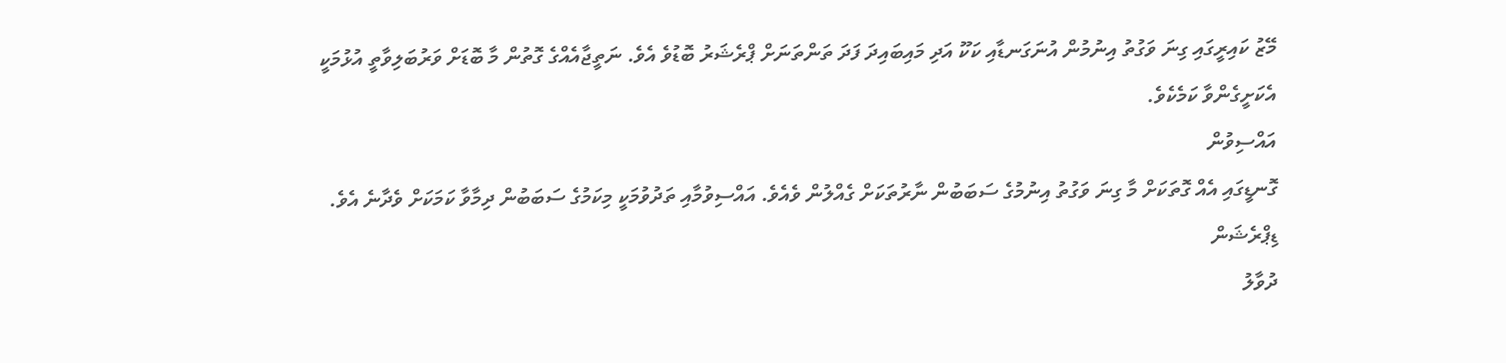މޭޒު ކައިރީގައި ގިނަ ވަގުތު އިނުމުން އުނަގަނޑާއި ކަކޫ އަދި މައިބައިދަ ފަދަ ތަންތަނަށް ޕްރެޝަރު ބޮޑުވެ އެވެ. ނަތީޖާއެއްގެ ގޮތުން މާ ބޮޑަށް ވަރުބަލިވާތީ އުޅުމަކީ އެކަށީގެންވާ ކަމެކެވެ.
އައްސިވުން
ގޮނޑީގައި އެއް ގޮތަކަށް މާ ގިނަ ވަގުތު އިނުމުގެ ސަބަބުން ނާރުތަކަށް ގެއްލުން ވެއެވެ. އައްސިވުމާއި ތަދުވުމަކީ މިކަމުގެ ސަބަބުން ދިމާވާ ކަމަކަށް ވެދާނެ އެވެ.
ޑިޕްރެޝަން
ދުވާލު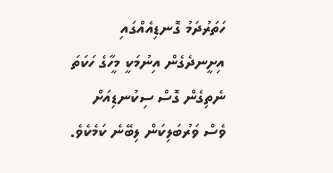ހަތަރުދަމު ގޮނޑިއެއްގައި އިށީނދެގެން އިނުމަކީ މީހާގެ ހަކަތަ ނެތިގެން ގޮސް ސިކުނޑިއަށް ވެސް ވަރުބަލިކަން ލިބޭނެ ކަމެކެވެ.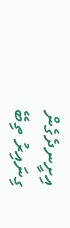އިށީނދެގެން ގިނައިރު ތިބޭ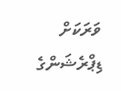ވަރަކަށް ޑިޕްރެޝަންގެ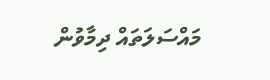މައްސަލަތައް ދިމާވުން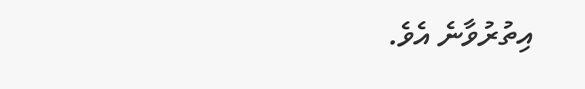އިތުރުވާނެ އެވެ.